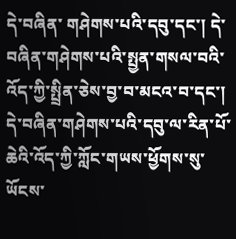དེ་བཞིན་ གཤེགས་པའི་དབུ་དང་། དེ་བཞིན་གཤེགས་པའི་སྤྱན་གསལ་བའི་འོད་ཀྱི་སྤྲིན་ཅེས་བྱ་བ་མངའ་བ་དང་། དེ་བཞིན་གཤེགས་པའི་དབུ་ལ་རིན་པོ་ཆེའི་འོད་ཀྱི་ཀློང་གཡས་ཕྱོགས་སུ་ ཡོངས་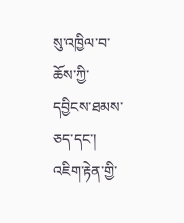སུ་འཁྱིལ་བ་ཆོས་ཀྱི་དབྱིངས་ཐམས་ཅད་དང་། འཇིག་རྟེན་གྱི་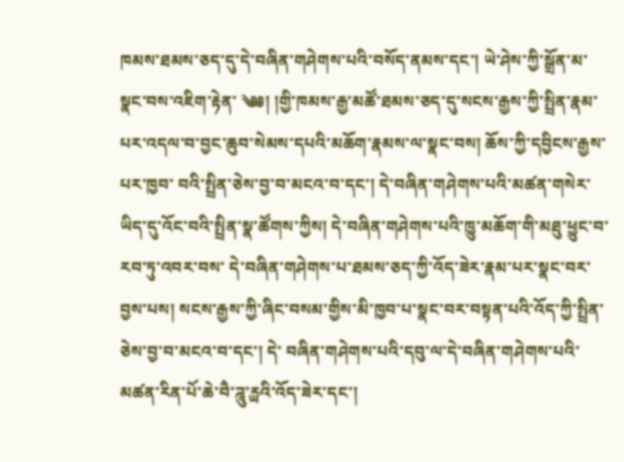ཁམས་ཐམས་ཅད་དུ་དེ་བཞིན་གཤེགས་པའི་བསོད་ནམས་དང་། ཡེ་ཤེས་ཀྱི་སྒྲོན་མ་སྣང་བས་འཇིག་རྟེན་ ༄༅། །གྱི་ཁམས་རྒྱ་མཚོ་ཐམས་ཅད་དུ་སངས་རྒྱས་ཀྱི་སྤྲིན་རྣམ་པར་འདལ་བ་བྱང་ཆུབ་སེམས་དཔའི་མཆོག་རྣམས་ལ་སྣང་བས། ཆོས་ཀྱི་དབྱིངས་རྒྱས་པར་ཁྱབ་ བའི་སྤྲིན་ཅེས་བྱ་བ་མངའ་བ་དང་། དེ་བཞིན་གཤེགས་པའི་མཚན་གསེར་ཡིད་དུ་འོང་བའི་སྤྲིན་སྣ་ཚོགས་ཀྱིས། དེ་བཞིན་གཤེགས་པའི་ཁྱུ་མཆོག་གི་མཐུ་ཕྱུང་བ་རབ་ཏུ་འབར་བས་ དེ་བཞིན་གཤེགས་པ་ཐམས་ཅད་ཀྱི་འོད་ཟེར་རྣམ་པར་སྣང་བར་བྱས་པས། སངས་རྒྱས་ཀྱི་ཞིང་བསམ་གྱིས་མི་ཁྱབ་པ་སྣང་བར་བསྟན་པའི་འོད་ཀྱི་སྤྲིན་ཅེས་བྱ་བ་མངའ་བ་དང་། དེ་ བཞིན་གཤེགས་པའི་དབུ་ལ་དེ་བཞིན་གཤེགས་པའི་མཚན་རིན་པོ་ཆེ་བཻ་ཌཱུ་ཪྻའི་འོད་ཟེར་དང་།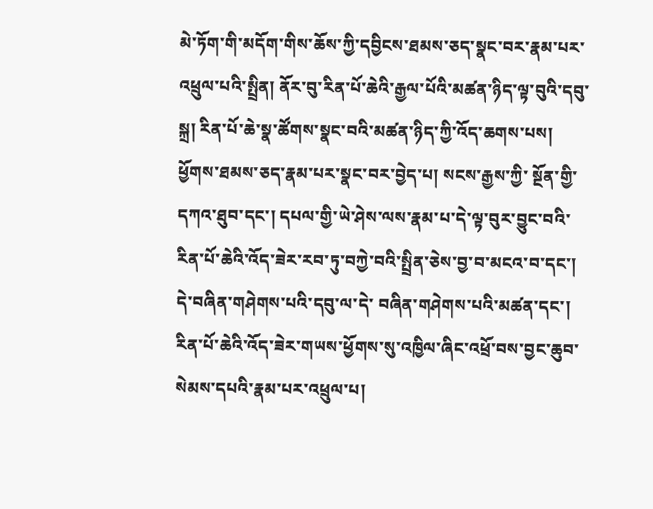མེ་ཏོག་གི་མདོག་གིས་ཆོས་ཀྱི་དབྱིངས་ཐམས་ཅད་སྣང་བར་རྣམ་པར་འཕྲུལ་པའི་སྤྲིན། ནོར་བུ་རིན་པོ་ཆེའི་རྒྱལ་པོའི་མཚན་ཉིད་ལྟ་བུའི་དབུ་སྐྲ། རིན་པོ་ཆེ་སྣ་ཚོགས་སྣང་བའི་མཚན་ཉིད་ཀྱི་འོད་ཆགས་པས། ཕྱོགས་ཐམས་ཅད་རྣམ་པར་སྣང་བར་བྱེད་པ། སངས་རྒྱས་ཀྱི་ སྔོན་གྱི་དཀའ་ཐུབ་དང་། དཔལ་གྱི་ཡེ་ཤེས་ལས་རྣམ་པ་དེ་ལྟ་བུར་བྱུང་བའི་རིན་པོ་ཆེའི་འོད་ཟེར་རབ་ཏུ་བཀྱེ་བའི་སྤྲིན་ཅེས་བྱ་བ་མངའ་བ་དང་། དེ་བཞིན་གཤེགས་པའི་དབུ་ལ་དེ་ བཞིན་གཤེགས་པའི་མཚན་དང་། རིན་པོ་ཆེའི་འོད་ཟེར་གཡས་ཕྱོགས་སུ་འཁྱིལ་ཞིང་འཕྲོ་བས་བྱང་ཆུབ་སེམས་དཔའི་རྣམ་པར་འཕྲུལ་པ།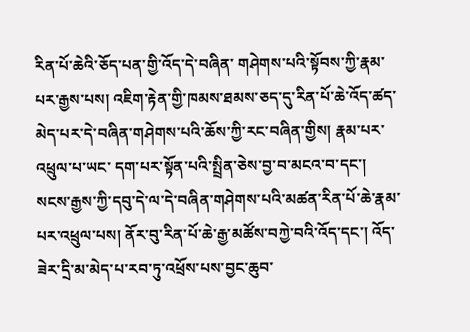རིན་པོ་ཆེའི་ཅོད་པན་གྱི་འོད་དེ་བཞིན་ གཤེགས་པའི་སྟོབས་ཀྱི་རྣམ་པར་རྒྱས་པས། འཇིག་རྟེན་གྱི་ཁམས་ཐམས་ཅད་དུ་རིན་པོ་ཆེ་འོད་ཚད་མེད་པར་དེ་བཞིན་གཤེགས་པའི་ཆོས་ཀྱི་རང་བཞིན་གྱིས། རྣམ་པར་འཕྲུལ་པ་ཡང་ དག་པར་སྟོན་པའི་སྤྲིན་ཅེས་བྱ་བ་མངའ་བ་དང་། སངས་རྒྱས་ཀྱི་དབུ་དེ་ལ་དེ་བཞིན་གཤེགས་པའི་མཚན་རིན་པོ་ཆེ་རྣམ་པར་འཕྲུལ་པས། ནོར་བུ་རིན་པོ་ཆེ་རྒྱ་མཚོས་བཀྱེ་བའི་འོད་དང་། འོད་ཟེར་དྲི་མ་མེད་པ་རབ་ཏུ་འཕྲོས་པས་བྱང་ཆུབ་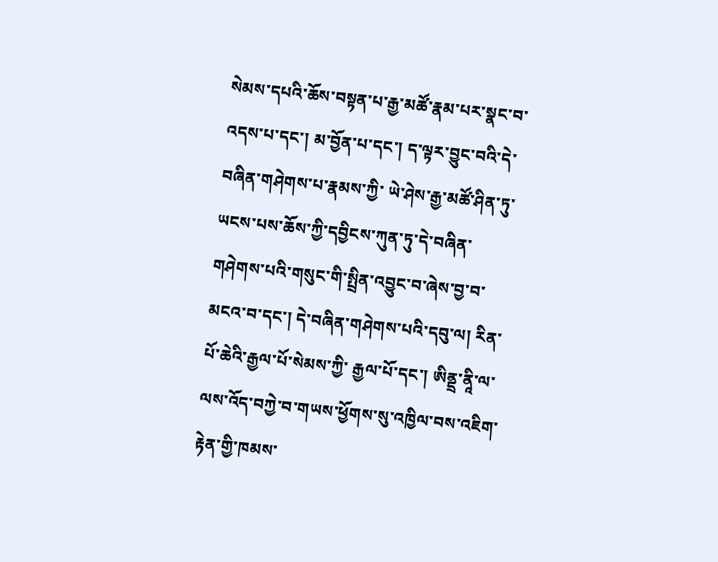སེམས་དཔའི་ཆོས་བསྟན་པ་རྒྱ་མཚོ་རྣམ་པར་སྣང་བ་འདས་པ་དང་། མ་བྱོན་པ་དང་། ད་ལྟར་བྱུང་བའི་དེ་བཞིན་གཤེགས་པ་རྣམས་ཀྱི་ ཡེ་ཤེས་རྒྱ་མཚོ་ཤིན་ཏུ་ཡངས་པས་ཆོས་ཀྱི་དབྱིངས་ཀུན་ཏུ་དེ་བཞིན་གཤེགས་པའི་གསུང་གི་སྤྲིན་འབྱུང་བ་ཞེས་བྱ་བ་མངའ་བ་དང་། དེ་བཞིན་གཤེགས་པའི་དབུ་ལ། རིན་པོ་ཆེའི་རྒྱལ་པོ་སེམས་ཀྱི་ རྒྱལ་པོ་དང་། ཨིནྡྲ་ནཱི་ལ་ལས་འོད་བཀྱེ་བ་གཡས་ཕྱོགས་སུ་འཁྱིལ་བས་འཇིག་རྟེན་གྱི་ཁམས་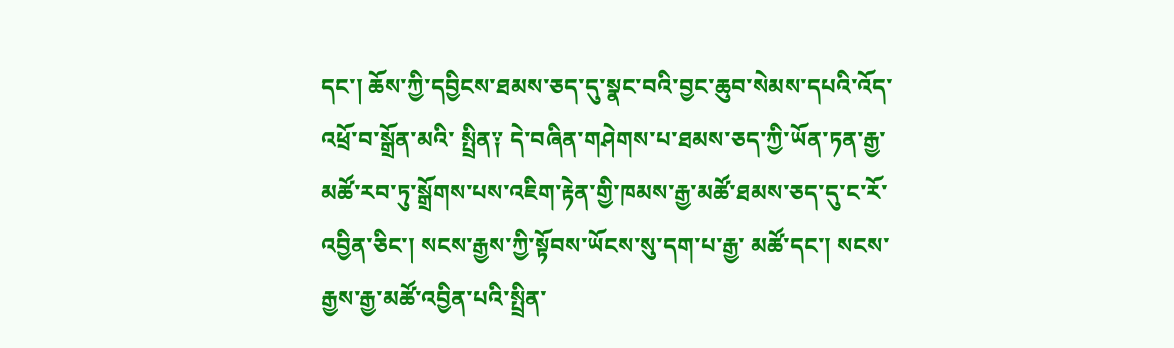དང་། ཆོས་ཀྱི་དབྱིངས་ཐམས་ཅད་དུ་སྣང་བའི་བྱང་ཆུབ་སེམས་དཔའི་འོད་འཕྲོ་བ་སྒྲོན་མའི་ སྤྲིན༑ དེ་བཞིན་གཤེགས་པ་ཐམས་ཅད་ཀྱི་ཡོན་ཏན་རྒྱ་མཚོ་རབ་ཏུ་སྒྲོགས་པས་འཇིག་རྟེན་གྱི་ཁམས་རྒྱ་མཚོ་ཐམས་ཅད་དུ་ང་རོ་འབྱིན་ཅིང་། སངས་རྒྱས་ཀྱི་སྟོབས་ཡོངས་སུ་དག་པ་རྒྱ་ མཚོ་དང་། སངས་རྒྱས་རྒྱ་མཚོ་འབྱིན་པའི་སྤྲིན་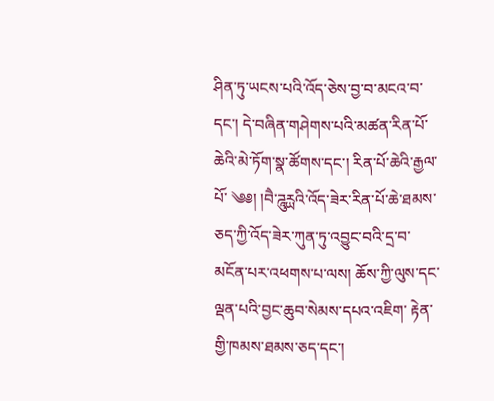ཤིན་ཏུ་ཡངས་པའི་འོད་ཅེས་བྱ་བ་མངའ་བ་དང་། དེ་བཞིན་གཤེགས་པའི་མཚན་རིན་པོ་ཆེའི་མེ་ཏོག་སྣ་ཚོགས་དང་། རིན་པོ་ཆེའི་རྒྱལ་པོ་ ༄༅། །བཻ་ཌཱུཪྻའི་འོད་ཟེར་རིན་པོ་ཆེ་ཐམས་ཅད་ཀྱི་འོད་ཟེར་ཀུན་ཏུ་འབྱུང་བའི་དྲ་བ་མངོན་པར་འཕགས་པ་ལས། ཆོས་ཀྱི་ལུས་དང་ལྡན་པའི་བྱང་ཆུབ་སེམས་དཔའ་འཇིག་ རྟེན་གྱི་ཁམས་ཐམས་ཅད་དང་།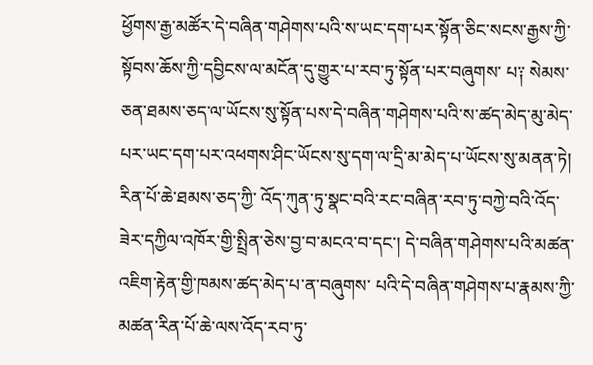ཕྱོགས་རྒྱ་མཚོར་དེ་བཞིན་གཤེགས་པའི་ས་ཡང་དག་པར་སྟོན་ཅིང་སངས་རྒྱས་ཀྱི་སྟོབས་ཆོས་ཀྱི་དབྱིངས་ལ་མངོན་དུ་གྱུར་པ་རབ་ཏུ་སྟོན་པར་བཞུགས་ པ༑ སེམས་ཅན་ཐམས་ཅད་ལ་ཡོངས་སུ་སྟོན་པས་དེ་བཞིན་གཤེགས་པའི་ས་ཚད་མེད་མུ་མེད་པར་ཡང་དག་པར་འཕགས་ཤིང་ཡོངས་སུ་དག་ལ་དྲི་མ་མེད་པ་ཡོངས་སུ་མནན་ཏེ། རིན་པོ་ཆེ་ཐམས་ཅད་ཀྱི་ འོད་ཀུན་ཏུ་སྣང་བའི་རང་བཞིན་རབ་ཏུ་བཀྱེ་བའི་འོད་ཟེར་དཀྱིལ་འཁོར་གྱི་སྤྲིན་ཅེས་བྱ་བ་མངའ་བ་དང་། དེ་བཞིན་གཤེགས་པའི་མཚན་འཇིག་རྟེན་གྱི་ཁམས་ཚད་མེད་པ་ན་བཞུགས་ པའི་དེ་བཞིན་གཤེགས་པ་རྣམས་ཀྱི་མཚན་རིན་པོ་ཆེ་ལས་འོད་རབ་ཏུ་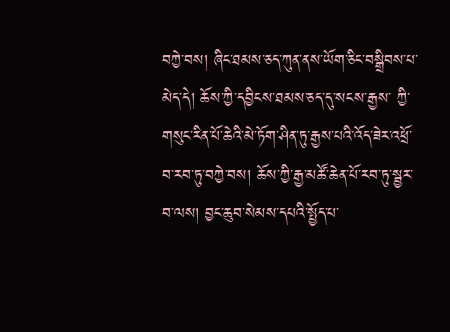བཀྱེ་བས། ཞིང་ཐམས་ཅད་ཀུན་ནས་ཡོག་ཅིང་བསྒྲིབས་པ་མེད་དེ། ཆོས་ཀྱི་དབྱིངས་ཐམས་ཅད་དུ་སངས་རྒྱས་ ཀྱི་གསུང་རིན་པོ་ཆེའི་མེ་ཏོག་ཤིན་ཏུ་རྒྱས་པའི་འོད་ཟེར་འཕྲོ་བ་རབ་ཏུ་བཀྱེ་བས། ཆོས་ཀྱི་རྒྱ་མཚོ་ཆེན་པོ་རབ་ཏུ་སྦྱར་བ་ལས། བྱང་ཆུབ་སེམས་དཔའི་སྤྱོད་པ་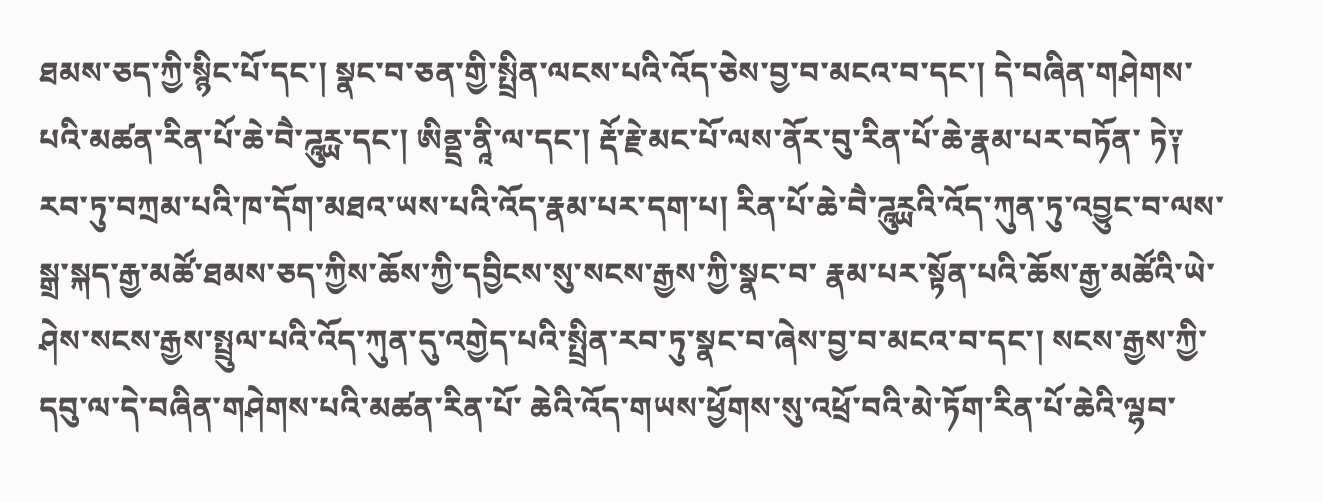ཐམས་ཅད་ཀྱི་སྙིང་པོ་དང་། སྣང་བ་ཅན་གྱི་སྤྲིན་ལངས་པའི་འོད་ཅེས་བྱ་བ་མངའ་བ་དང་། དེ་བཞིན་གཤེགས་པའི་མཚན་རིན་པོ་ཆེ་བཻ་ཌཱུཪྻ་དང་། ཨིནྡྲ་ནཱི་ལ་དང་། རྡོ་རྗེ་མང་པོ་ལས་ནོར་བུ་རིན་པོ་ཆེ་རྣམ་པར་བཏོན་ ཏེ༑ རབ་ཏུ་བཀྲམ་པའི་ཁ་དོག་མཐའ་ཡས་པའི་འོད་རྣམ་པར་དག་པ། རིན་པོ་ཆེ་བཻ་ཌཱུཪྻའི་འོད་ཀུན་ཏུ་འབྱུང་བ་ལས་སྒྲ་སྐད་རྒྱ་མཚོ་ཐམས་ཅད་ཀྱིས་ཆོས་ཀྱི་དབྱིངས་སུ་སངས་རྒྱས་ཀྱི་སྣང་བ་ རྣམ་པར་སྟོན་པའི་ཆོས་རྒྱ་མཚོའི་ཡེ་ཤེས་སངས་རྒྱས་སྤྲུལ་པའི་འོད་ཀུན་དུ་འགྱེད་པའི་སྤྲིན་རབ་ཏུ་སྣང་བ་ཞེས་བྱ་བ་མངའ་བ་དང་། སངས་རྒྱས་ཀྱི་དབུ་ལ་དེ་བཞིན་གཤེགས་པའི་མཚན་རིན་པོ་ ཆེའི་འོད་གཡས་ཕྱོགས་སུ་འཕྲོ་བའི་མེ་ཏོག་རིན་པོ་ཆེའི་ལྷབ་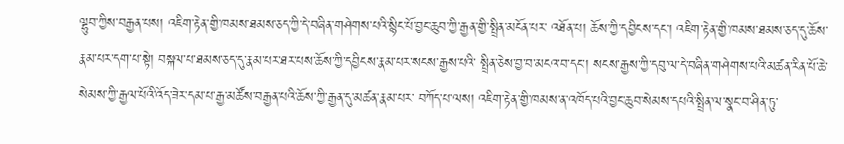ལྷུབ་ཀྱིས་བརྒྱན་པས། འཇིག་རྟེན་གྱི་ཁམས་ཐམས་ཅད་ཀྱི་དེ་བཞིན་གཤེགས་པའི་སྙིང་པོ་བྱང་ཆུབ་ཀྱི་རྒྱན་གྱི་སྤྲིན་མངོན་པར་ འཐོན་པ། ཆོས་ཀྱི་དབྱིངས་དང་། འཇིག་རྟེན་གྱི་ཁམས་ཐམས་ཅད་དུ་ཆོས་རྣམ་པར་དག་པ་སྟེ། བསྐལ་པ་ཐམས་ཅད་དུ་རྣམ་པར་ཐར་པས་ཆོས་ཀྱི་དབྱིངས་རྣམ་པར་སངས་རྒྱས་པའི་ སྤྲིན་ཅེས་བྱ་བ་མངའ་བ་དང་། སངས་རྒྱས་ཀྱི་དབུ་ལ་དེ་བཞིན་གཤེགས་པའི་མཚན་རིན་པོ་ཆེ་སེམས་ཀྱི་རྒྱལ་པོའི་འོད་ཟེར་དམ་པ་རྒྱ་མཚོས་བརྒྱན་པའི་ཆོས་ཀྱི་རྒྱན་དུ་མཚན་རྣམ་པར་ བཀོད་པ་ལས། འཇིག་རྟེན་གྱི་ཁམས་ན་འཁོད་པའི་བྱང་ཆུབ་སེམས་དཔའི་སྤྲིན་ལ་སྣང་བ་ཤིན་ཏུ་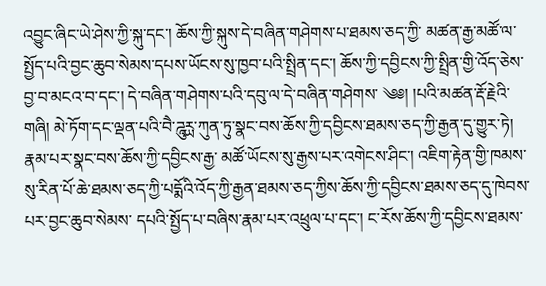འབྱུང་ཞིང་ཡེ་ཤེས་ཀྱི་སྐུ་དང་། ཆོས་ཀྱི་སྐུས་དེ་བཞིན་གཤེགས་པ་ཐམས་ཅད་ཀྱི་ མཚན་རྒྱ་མཚོ་ལ་སྤྱོད་པའི་བྱང་ཆུབ་སེམས་དཔས་ཡོངས་སུ་ཁྱབ་པའི་སྤྲིན་དང་། ཆོས་ཀྱི་དབྱིངས་ཀྱི་སྤྲིན་གྱི་འོད་ཅེས་བྱ་བ་མངའ་བ་དང་། དེ་བཞིན་གཤེགས་པའི་དབུ་ལ་དེ་བཞིན་གཤེགས་ ༄༅། །པའི་མཚན་རྡོ་རྗེའི་གཞི། མེ་ཏོག་དང་ལྡན་པའི་བཻ་ཌཱུཪྻ་ཀུན་ཏུ་སྣང་བས་ཆོས་ཀྱི་དབྱིངས་ཐམས་ཅད་ཀྱི་རྒྱན་དུ་གྱུར་ཏེ། རྣམ་པར་སྣང་བས་ཆོས་ཀྱི་དབྱིངས་རྒྱ་ མཚོ་ཡོངས་སུ་རྒྱས་པར་འགེངས་ཤིང་། འཇིག་རྟེན་གྱི་ཁམས་སུ་རིན་པོ་ཆེ་ཐམས་ཅད་ཀྱི་པདྨོའི་འོད་ཀྱི་རྒྱན་ཐམས་ཅད་ཀྱིས་ཆོས་ཀྱི་དབྱིངས་ཐམས་ཅད་དུ་ཁེབས་པར་བྱང་ཆུབ་སེམས་ དཔའི་སྤྱོད་པ་བཞིས་རྣམ་པར་འཕྲུལ་པ་དང་། ང་རོས་ཆོས་ཀྱི་དབྱིངས་ཐམས་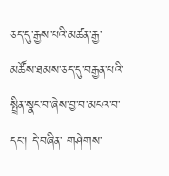ཅད་དུ་རྒྱས་པའི་མཚན་རྒྱ་མཚོས་ཐམས་ཅད་དུ་བརྒྱན་པའི་སྤྲིན་སྣང་བ་ཞེས་བྱ་བ་མངའ་བ་དང་། དེ་བཞིན་ གཤེགས་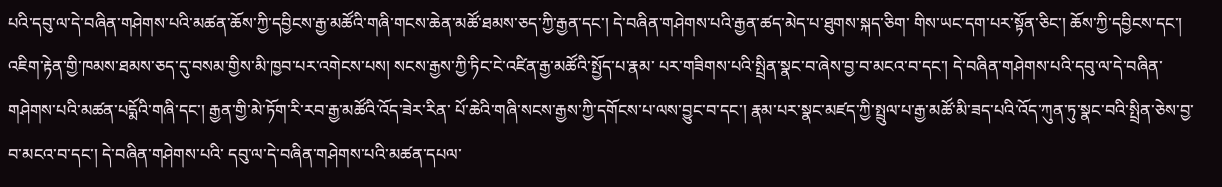པའི་དབུ་ལ་དེ་བཞིན་གཤེགས་པའི་མཚན་ཆོས་ཀྱི་དབྱིངས་རྒྱ་མཚོའི་གཞི་གངས་ཆེན་མཚོ་ཐམས་ཅད་ཀྱི་རྒྱན་དང་། དེ་བཞིན་གཤེགས་པའི་རྒྱན་ཚད་མེད་པ་ཐུགས་སྐད་ཅིག་ གིས་ཡང་དག་པར་སྟོན་ཅིང་། ཆོས་ཀྱི་དབྱིངས་དང་། འཇིག་རྟེན་གྱི་ཁམས་ཐམས་ཅད་དུ་བསམ་གྱིས་མི་ཁྱབ་པར་འགེངས་པས། སངས་རྒྱས་ཀྱི་ཏིང་ངེ་འཛིན་རྒྱ་མཚོའི་སྤྱོད་པ་རྣམ་ པར་གཟིགས་པའི་སྤྲིན་སྣང་བ་ཞེས་བྱ་བ་མངའ་བ་དང་། དེ་བཞིན་གཤེགས་པའི་དབུ་ལ་དེ་བཞིན་གཤེགས་པའི་མཚན་པདྨོའི་གཞི་དང་། རྒྱན་གྱི་མེ་ཏོག་རི་རབ་རྒྱ་མཚོའི་འོད་ཟེར་རིན་ པོ་ཆེའི་གཞི་སངས་རྒྱས་ཀྱི་དགོངས་པ་ལས་བྱུང་བ་དང་། རྣམ་པར་སྣང་མཛད་ཀྱི་སྤྲུལ་པ་རྒྱ་མཚོ་མི་ཟད་པའི་འོད་ཀུན་ཏུ་སྣང་བའི་སྤྲིན་ཅེས་བྱ་བ་མངའ་བ་དང་། དེ་བཞིན་གཤེགས་པའི་ དབུ་ལ་དེ་བཞིན་གཤེགས་པའི་མཚན་དཔལ་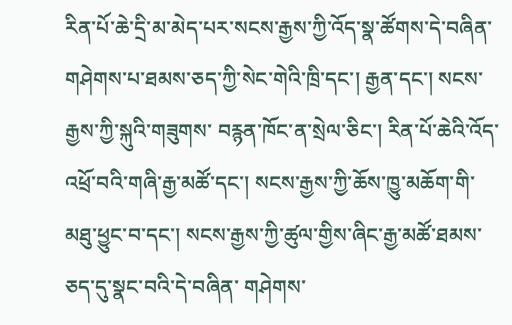རིན་པོ་ཆེ་དྲི་མ་མེད་པར་སངས་རྒྱས་ཀྱི་འོད་སྣ་ཚོགས་དེ་བཞིན་གཤེགས་པ་ཐམས་ཅད་ཀྱི་སེང་གེའི་ཁྲི་དང་། རྒྱན་དང་། སངས་རྒྱས་ཀྱི་སྐུའི་གཟུགས་ བརྙན་ཁོང་ན་སྲེལ་ཅིང་། རིན་པོ་ཆེའི་འོད་འཕྲོ་བའི་གཞི་རྒྱ་མཚོ་དང་། སངས་རྒྱས་ཀྱི་ཆོས་ཁྱུ་མཆོག་གི་མཐུ་ཕྱུང་བ་དང་། སངས་རྒྱས་ཀྱི་ཚུལ་གྱིས་ཞིང་རྒྱ་མཚོ་ཐམས་ཅད་དུ་སྣང་བའི་དེ་བཞིན་ གཤེགས་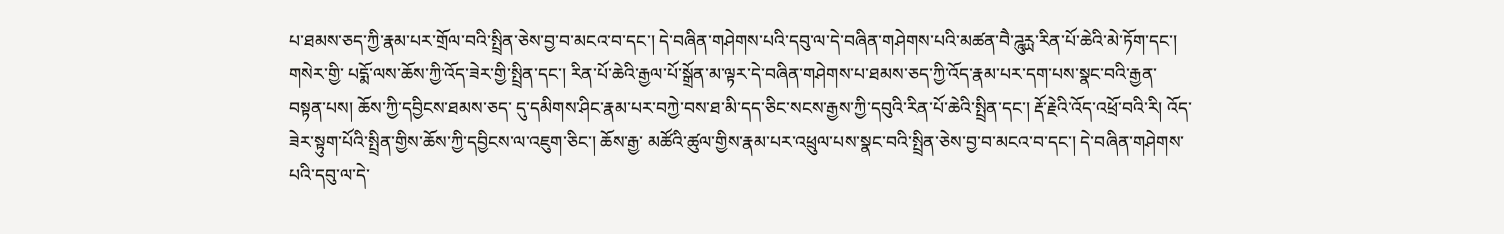པ་ཐམས་ཅད་ཀྱི་རྣམ་པར་གྲོལ་བའི་སྤྲིན་ཅེས་བྱ་བ་མངའ་བ་དང་། དེ་བཞིན་གཤེགས་པའི་དབུ་ལ་དེ་བཞིན་གཤེགས་པའི་མཚན་བཻ་ཌཱུཪྻ་རིན་པོ་ཆེའི་མེ་ཏོག་དང་། གསེར་གྱི་ པདྨོ་ལས་ཆོས་ཀྱི་འོད་ཟེར་གྱི་སྤྲིན་དང་། རིན་པོ་ཆེའི་རྒྱལ་པོ་སྒྲོན་མ་ལྟར་དེ་བཞིན་གཤེགས་པ་ཐམས་ཅད་ཀྱི་འོད་རྣམ་པར་དག་པས་སྣང་བའི་རྒྱན་བསྟན་པས། ཆོས་ཀྱི་དབྱིངས་ཐམས་ཅད་ དུ་དམིགས་ཤིང་རྣམ་པར་བཀྱེ་བས་ཐ་མི་དད་ཅིང་སངས་རྒྱས་ཀྱི་དབུའི་རིན་པོ་ཆེའི་སྤྲིན་དང་། རྡོ་རྗེའི་འོད་འཕྲོ་བའི་རི། འོད་ཟེར་སྟུག་པོའི་སྤྲིན་གྱིས་ཆོས་ཀྱི་དབྱིངས་ལ་འཇུག་ཅིང་། ཆོས་རྒྱ་ མཚོའི་ཚུལ་གྱིས་རྣམ་པར་འཕྲུལ་པས་སྣང་བའི་སྤྲིན་ཅེས་བྱ་བ་མངའ་བ་དང་། དེ་བཞིན་གཤེགས་པའི་དབུ་ལ་དེ་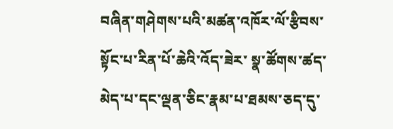བཞིན་གཤེགས་པའི་མཚན་འཁོར་ལོ་རྩིབས་སྟོང་པ་རིན་པོ་ཆེའི་འོད་ཟེར་ སྣ་ཚོགས་ཚད་མེད་པ་དང་ལྡན་ཅིང་རྣམ་པ་ཐམས་ཅད་དུ་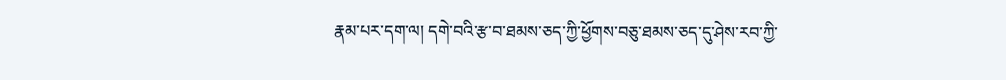རྣམ་པར་དག་ལ། དགེ་བའི་རྩ་བ་ཐམས་ཅད་ཀྱི་ཕྱོགས་བཅུ་ཐམས་ཅད་དུ་ཤེས་རབ་ཀྱི་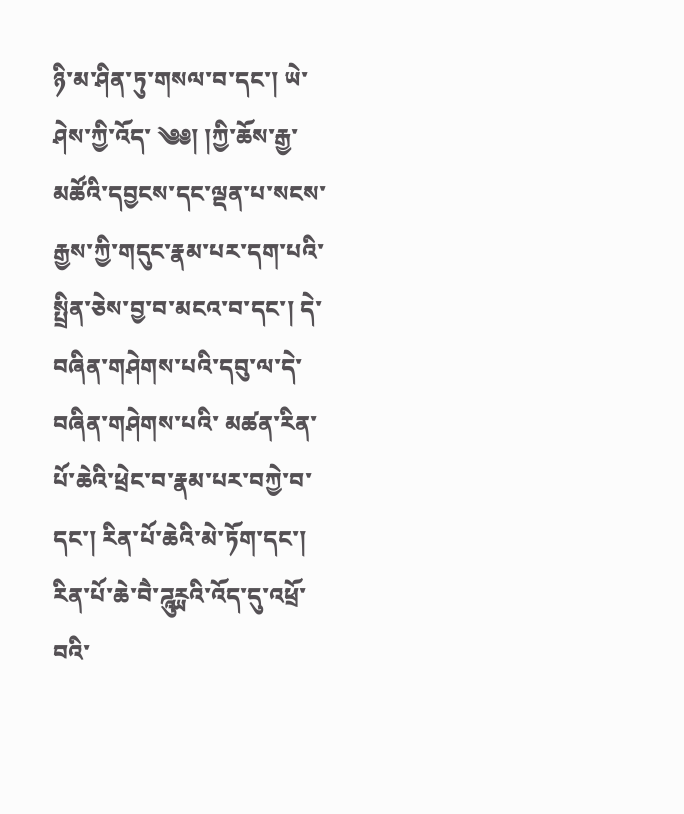ཉི་མ་ཤིན་ཏུ་གསལ་བ་དང་། ཡེ་ཤེས་ཀྱི་འོད་ ༄༅། །ཀྱི་ཆོས་རྒྱ་མཚོའི་དབྱངས་དང་ལྡན་པ་སངས་རྒྱས་ཀྱི་གདུང་རྣམ་པར་དག་པའི་སྤྲིན་ཅེས་བྱ་བ་མངའ་བ་དང་། དེ་བཞིན་གཤེགས་པའི་དབུ་ལ་དེ་བཞིན་གཤེགས་པའི་ མཚན་རིན་པོ་ཆེའི་ཕྲེང་བ་རྣམ་པར་བཀྱེ་བ་དང་། རིན་པོ་ཆེའི་མེ་ཏོག་དང་། རིན་པོ་ཆེ་བཻ་ཌཱུཪྻའི་འོད་དུ་འཕྲོ་བའི་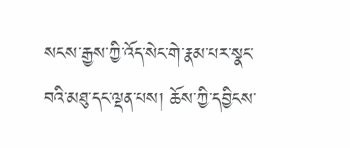སངས་རྒྱས་ཀྱི་འོད་སེང་གེ་རྣམ་པར་སྣང་བའི་མཐུ་དང་ལྡན་པས། ཆོས་ཀྱི་དབྱིངས་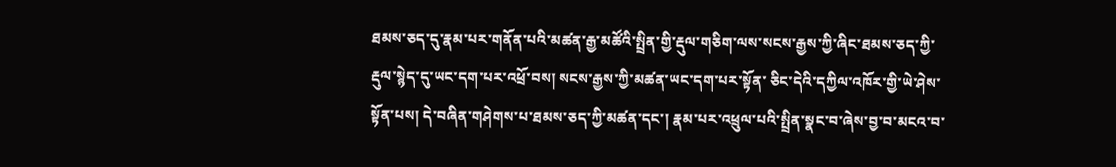ཐམས་ཅད་དུ་རྣམ་པར་གནོན་པའི་མཚན་རྒྱ་མཚོའི་སྤྲིན་གྱི་རྡུལ་གཅིག་ལས་སངས་རྒྱས་ཀྱི་ཞིང་ཐམས་ཅད་ཀྱི་རྡུལ་སྙེད་དུ་ཡང་དག་པར་འཕྲོ་བས། སངས་རྒྱས་ཀྱི་མཚན་ཡང་དག་པར་སྟོན་ ཅིང་དེའི་དཀྱིལ་འཁོར་གྱི་ཡེ་ཤེས་སྟོན་པས། དེ་བཞིན་གཤེགས་པ་ཐམས་ཅད་ཀྱི་མཚན་དང་། རྣམ་པར་འཕྲུལ་པའི་སྤྲིན་སྣང་བ་ཞེས་བྱ་བ་མངའ་བ་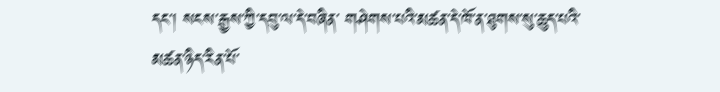དང་། སངས་རྒྱས་ཀྱི་དབུ་ལ་དེ་བཞིན་ གཤེགས་པའི་མཚན་དེ་ཁོ་ན་ཐུགས་སུ་ཆུད་པའི་མཚན་ཉིད་རིན་པོ་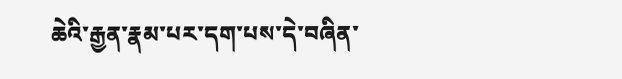ཆེའི་རྒྱན་རྣམ་པར་དག་པས་དེ་བཞིན་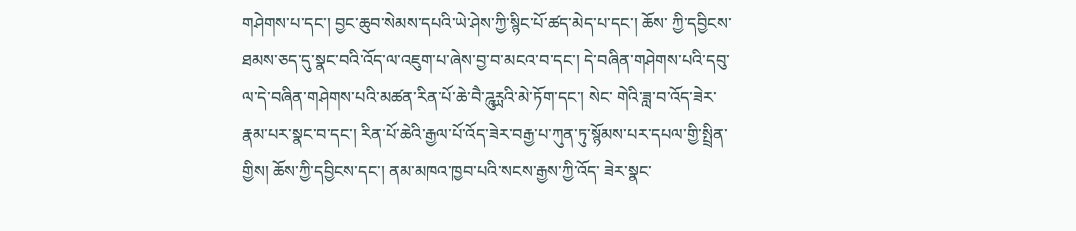གཤེགས་པ་དང་། བྱང་ཆུབ་སེམས་དཔའི་ཡེ་ཤེས་ཀྱི་སྙིང་པོ་ཚད་མེད་པ་དང་། ཆོས་ ཀྱི་དབྱིངས་ཐམས་ཅད་དུ་སྣང་བའི་འོད་ལ་འཇུག་པ་ཞེས་བྱ་བ་མངའ་བ་དང་། དེ་བཞིན་གཤེགས་པའི་དབུ་ལ་དེ་བཞིན་གཤེགས་པའི་མཚན་རིན་པོ་ཆེ་བཻ་ཌཱུཪྻའི་མེ་ཏོག་དང་། སེང་ གེའི་ཟླ་བ་འོད་ཟེར་རྣམ་པར་སྣང་བ་དང་། རིན་པོ་ཆེའི་རྒྱལ་པོ་འོད་ཟེར་བརྒྱ་པ་ཀུན་ཏུ་སྙོམས་པར་དཔལ་གྱི་སྤྲིན་གྱིས། ཆོས་ཀྱི་དབྱིངས་དང་། ནམ་མཁའ་ཁྱབ་པའི་སངས་རྒྱས་ཀྱི་འོད་ ཟེར་སྣང་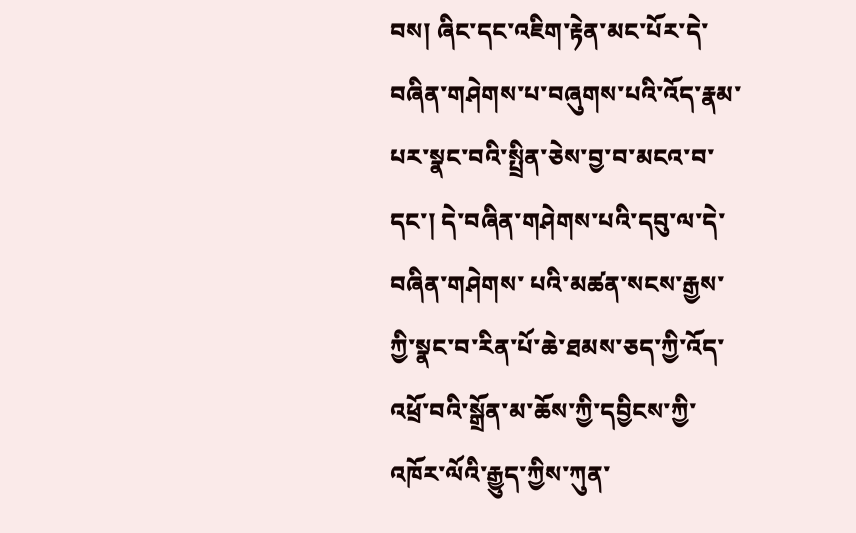བས། ཞིང་དང་འཇིག་རྟེན་མང་པོར་དེ་བཞིན་གཤེགས་པ་བཞུགས་པའི་འོད་རྣམ་པར་སྣང་བའི་སྤྲིན་ཅེས་བྱ་བ་མངའ་བ་དང་། དེ་བཞིན་གཤེགས་པའི་དབུ་ལ་དེ་བཞིན་གཤེགས་ པའི་མཚན་སངས་རྒྱས་ཀྱི་སྣང་བ་རིན་པོ་ཆེ་ཐམས་ཅད་ཀྱི་འོད་འཕྲོ་བའི་སྒྲོན་མ་ཆོས་ཀྱི་དབྱིངས་ཀྱི་འཁོར་ལོའི་རྒྱུད་ཀྱིས་ཀུན་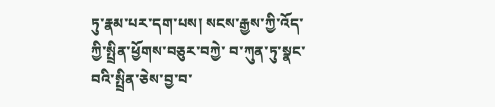ཏུ་རྣམ་པར་དག་པས། སངས་རྒྱས་ཀྱི་འོད་ཀྱི་སྤྲིན་ཕྱོགས་བཅུར་བཀྱེ་ བ་ཀུན་ཏུ་སྣང་བའི་སྤྲིན་ཅེས་བྱ་བ་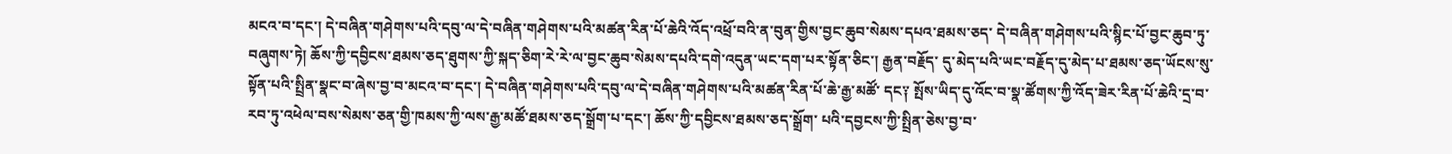མངའ་བ་དང་། དེ་བཞིན་གཤེགས་པའི་དབུ་ལ་དེ་བཞིན་གཤེགས་པའི་མཚན་རིན་པོ་ཆེའི་འོད་འཕྲོ་བའི་ན་བུན་གྱིས་བྱང་ཆུབ་སེམས་དཔའ་ཐམས་ཅད་ དེ་བཞིན་གཤེགས་པའི་སྙིང་པོ་བྱང་ཆུབ་ཏུ་བཞུགས་ཏེ། ཆོས་ཀྱི་དབྱིངས་ཐམས་ཅད་ཐུགས་ཀྱི་སྐད་ཅིག་རེ་རེ་ལ་བྱང་ཆུབ་སེམས་དཔའི་དགེ་འདུན་ཡང་དག་པར་སྟོན་ཅིང་། རྒྱན་བརྗོད་ དུ་མེད་པའི་ཡང་བརྗོད་དུ་མེད་པ་ཐམས་ཅད་ཡོངས་སུ་སྟོན་པའི་སྤྲིན་སྣང་བ་ཞེས་བྱ་བ་མངའ་བ་དང་། དེ་བཞིན་གཤེགས་པའི་དབུ་ལ་དེ་བཞིན་གཤེགས་པའི་མཚན་རིན་པོ་ཆེ་རྒྱ་མཚོ་ དང༑ སྤོས་ཡིད་དུ་འོང་བ་སྣ་ཚོགས་ཀྱི་འོད་ཟེར་རིན་པོ་ཆེའི་དྲ་བ་རབ་ཏུ་འཕེལ་བས་སེམས་ཅན་གྱི་ཁམས་ཀྱི་ལས་རྒྱ་མཚོ་ཐམས་ཅད་སྒྲོག་པ་དང་། ཆོས་ཀྱི་དབྱིངས་ཐམས་ཅད་སྒྲོག་ པའི་དབྱངས་ཀྱི་སྤྲིན་ཅེས་བྱ་བ་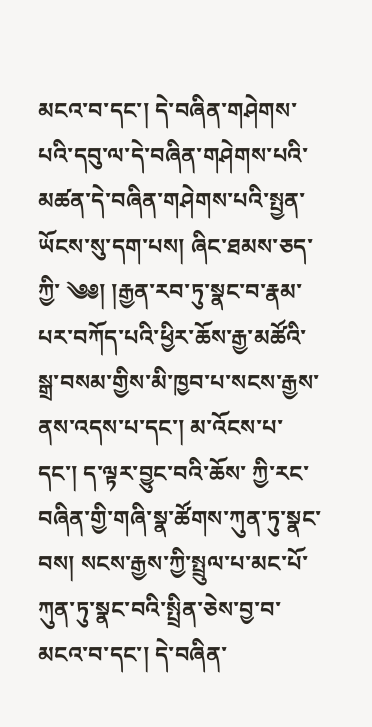མངའ་བ་དང་། དེ་བཞིན་གཤེགས་པའི་དབུ་ལ་དེ་བཞིན་གཤེགས་པའི་མཚན་དེ་བཞིན་གཤེགས་པའི་སྤྱན་ཡོངས་སུ་དག་པས། ཞིང་ཐམས་ཅད་ཀྱི་ ༄༅། །རྒྱན་རབ་ཏུ་སྣང་བ་རྣམ་པར་བཀོད་པའི་ཕྱིར་ཆོས་རྒྱ་མཚོའི་སྒྲ་བསམ་གྱིས་མི་ཁྱབ་པ་སངས་རྒྱས་ནས་འདས་པ་དང་། མ་འོངས་པ་དང་། ད་ལྟར་བྱུང་བའི་ཆོས་ ཀྱི་རང་བཞིན་གྱི་གཞི་སྣ་ཚོགས་ཀུན་ཏུ་སྣང་བས། སངས་རྒྱས་ཀྱི་སྤྲུལ་པ་མང་པོ་ཀུན་ཏུ་སྣང་བའི་སྤྲིན་ཅེས་བྱ་བ་མངའ་བ་དང་། དེ་བཞིན་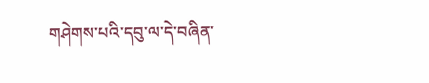གཤེགས་པའི་དབུ་ལ་དེ་བཞིན་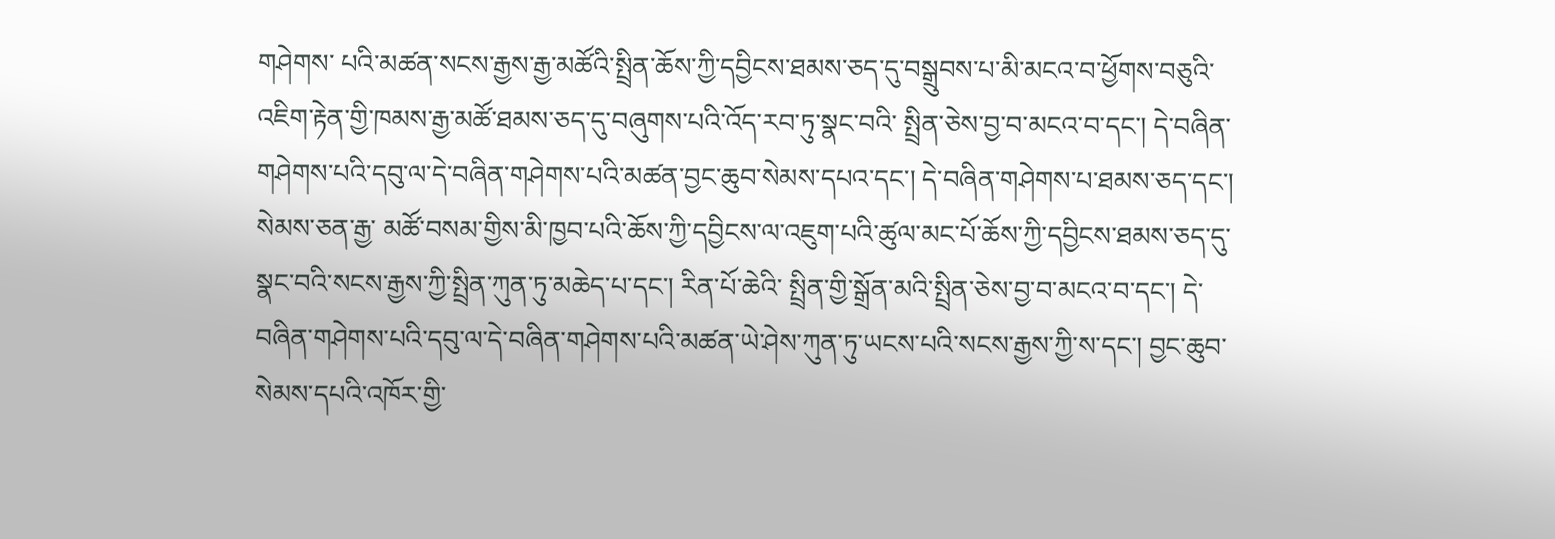གཤེགས་ པའི་མཚན་སངས་རྒྱས་རྒྱ་མཚོའི་སྤྲིན་ཆོས་ཀྱི་དབྱིངས་ཐམས་ཅད་དུ་བསྒྲུབས་པ་མི་མངའ་བ་ཕྱོགས་བཅུའི་འཇིག་རྟེན་གྱི་ཁམས་རྒྱ་མཚོ་ཐམས་ཅད་དུ་བཞུགས་པའི་འོད་རབ་ཏུ་སྣང་བའི་ སྤྲིན་ཅེས་བྱ་བ་མངའ་བ་དང་། དེ་བཞིན་གཤེགས་པའི་དབུ་ལ་དེ་བཞིན་གཤེགས་པའི་མཚན་བྱང་ཆུབ་སེམས་དཔའ་དང་། དེ་བཞིན་གཤེགས་པ་ཐམས་ཅད་དང་། སེམས་ཅན་རྒྱ་ མཚོ་བསམ་གྱིས་མི་ཁྱབ་པའི་ཆོས་ཀྱི་དབྱིངས་ལ་འཇུག་པའི་ཚུལ་མང་པོ་ཆོས་ཀྱི་དབྱིངས་ཐམས་ཅད་དུ་སྣང་བའི་སངས་རྒྱས་ཀྱི་སྤྲིན་ཀུན་ཏུ་མཆེད་པ་དང་། རིན་པོ་ཆེའི་ སྤྲིན་གྱི་སྒྲོན་མའི་སྤྲིན་ཅེས་བྱ་བ་མངའ་བ་དང་། དེ་བཞིན་གཤེགས་པའི་དབུ་ལ་དེ་བཞིན་གཤེགས་པའི་མཚན་ཡེ་ཤེས་ཀུན་ཏུ་ཡངས་པའི་སངས་རྒྱས་ཀྱི་ས་དང་། བྱང་ཆུབ་ སེམས་དཔའི་འཁོར་གྱི་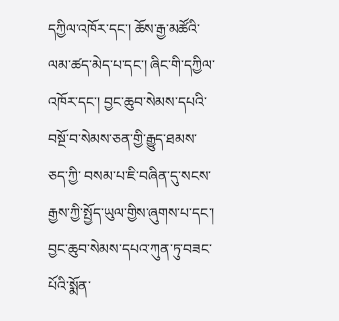དཀྱིལ་འཁོར་དང་། ཆོས་རྒྱ་མཚོའི་ལམ་ཚད་མེད་པ་དང་། ཞིང་གི་དཀྱིལ་འཁོར་དང་། བྱང་ཆུབ་སེམས་དཔའི་བསྔོ་བ་སེམས་ཅན་གྱི་རྒྱུད་ཐམས་ཅད་ཀྱི་ བསམ་པ་ཇི་བཞིན་དུ་སངས་རྒྱས་ཀྱི་སྤྱོད་ཡུལ་གྱིས་ཞུགས་པ་དང་། བྱང་ཆུབ་སེམས་དཔའ་ཀུན་ཏུ་བཟང་པོའི་སྨོན་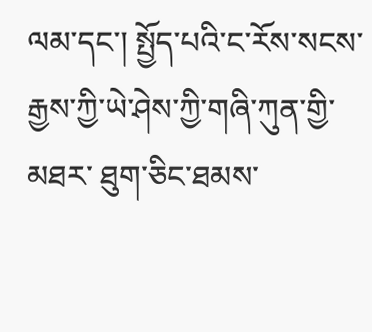ལམ་དང་། སྤྱོད་པའི་ང་རོས་སངས་རྒྱས་ཀྱི་ཡེ་ཤེས་ཀྱི་གཞི་ཀུན་གྱི་མཐར་ ཐུག་ཅིང་ཐམས་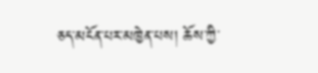ཅད་མངོན་པར་མཁྱེན་པས། ཆོས་ཀྱི་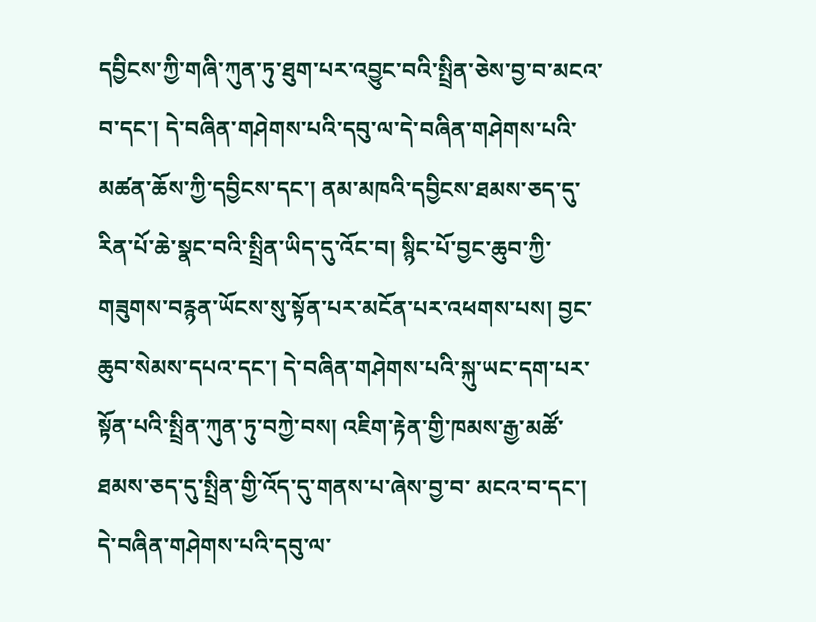དབྱིངས་ཀྱི་གཞི་ཀུན་ཏུ་ཐུག་པར་འབྱུང་བའི་སྤྲིན་ཅེས་བྱ་བ་མངའ་བ་དང་། དེ་བཞིན་གཤེགས་པའི་དབུ་ལ་དེ་བཞིན་གཤེགས་པའི་ མཚན་ཆོས་ཀྱི་དབྱིངས་དང་། ནམ་མཁའི་དབྱིངས་ཐམས་ཅད་དུ་རིན་པོ་ཆེ་སྣང་བའི་སྤྲིན་ཡིད་དུ་འོང་བ། སྙིང་པོ་བྱང་ཆུབ་ཀྱི་གཟུགས་བརྙན་ཡོངས་སུ་སྟོན་པར་མངོན་པར་འཕགས་པས། བྱང་ཆུབ་སེམས་དཔའ་དང་། དེ་བཞིན་གཤེགས་པའི་སྐུ་ཡང་དག་པར་སྟོན་པའི་སྤྲིན་ཀུན་ཏུ་བཀྱེ་བས། འཇིག་རྟེན་གྱི་ཁམས་རྒྱ་མཚོ་ཐམས་ཅད་དུ་སྤྲིན་གྱི་འོད་དུ་གནས་པ་ཞེས་བྱ་བ་ མངའ་བ་དང་། དེ་བཞིན་གཤེགས་པའི་དབུ་ལ་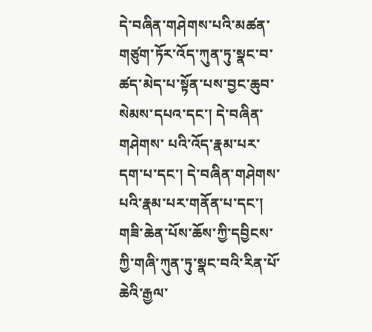དེ་བཞིན་གཤེགས་པའི་མཚན་གཙུག་ཏོར་འོད་ཀུན་ཏུ་སྣང་བ་ཚད་མེད་པ་སྟོན་པས་བྱང་ཆུབ་སེམས་དཔའ་དང་། དེ་བཞིན་གཤེགས་ པའི་འོད་རྣམ་པར་དག་པ་དང་། དེ་བཞིན་གཤེགས་པའི་རྣམ་པར་གནོན་པ་དང་། གཟི་ཆེན་པོས་ཆོས་ཀྱི་དབྱིངས་ཀྱི་གཞི་ཀུན་ཏུ་སྣང་བའི་རིན་པོ་ཆེའི་རྒྱལ་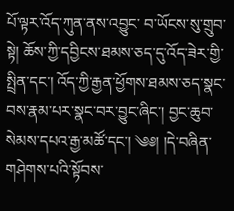པོ་ལྟར་འོད་ཀུན་ནས་འབྱུང་ བ་ཡོངས་སུ་གྲུབ་སྟེ། ཆོས་ཀྱི་དབྱིངས་ཐམས་ཅད་དུ་འོད་ཟེར་གྱི་སྤྲིན་དང་། འོད་ཀྱི་རྒྱན་ཕྱོགས་ཐམས་ཅད་སྣང་བས་རྣམ་པར་སྣང་བར་བྱུང་ཞིང་། བྱང་ཆུབ་སེམས་དཔའ་རྒྱ་མཚོ་དང་། ༄༅། །དེ་བཞིན་གཤེགས་པའི་སྟོབས་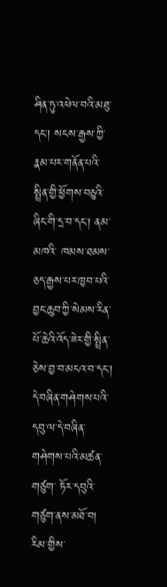ཤིན་ཏུ་འཕེལ་བའི་མཐུ་དང་། སངས་རྒྱས་ཀྱི་རྣམ་པར་གནོན་པའི་སྤྲིན་གྱི་ཕྱོགས་བཅུའི་ཞིང་གི་དྲ་བ་དང་། ནམ་མཁའི་ ཁམས་ཐམས་ཅད་རྒྱས་པར་ཁྱབ་པའི་བྱང་ཆུབ་ཀྱི་སེམས་རིན་པོ་ཆེའི་འོད་ཟེར་གྱི་སྤྲིན་ཅེས་བྱ་བ་མངའ་བ་དང་། དེ་བཞིན་གཤེགས་པའི་དབུ་ལ་དེ་བཞིན་གཤེགས་པའི་མཚན་གཙུག་ ཏོར་དབུའི་གཙུག་ནས་མཐོ་བ། རིམ་གྱིས་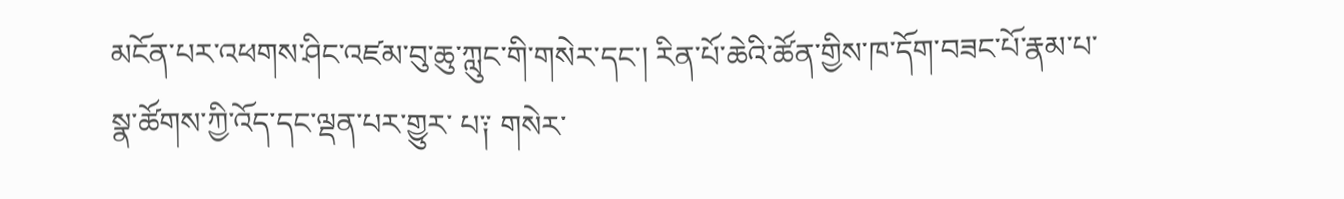མངོན་པར་འཕགས་ཤིང་འཛམ་བུ་ཆུ་ཀླུང་གི་གསེར་དང་། རིན་པོ་ཆེའི་ཚོན་གྱིས་ཁ་དོག་བཟང་པོ་རྣམ་པ་སྣ་ཚོགས་ཀྱི་འོད་དང་ལྡན་པར་གྱུར་ པ༑ གསེར་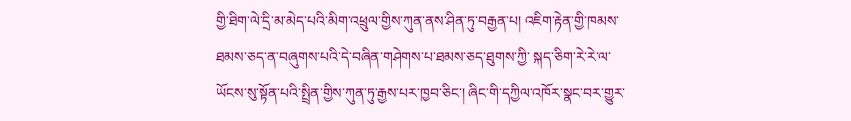གྱི་ཐིག་ལེ་དྲི་མ་མེད་པའི་མིག་འཕྲུལ་གྱིས་ཀུན་ནས་ཤིན་ཏུ་བརྒྱན་པ། འཇིག་རྟེན་གྱི་ཁམས་ཐམས་ཅད་ན་བཞུགས་པའི་དེ་བཞིན་གཤེགས་པ་ཐམས་ཅད་ཐུགས་ཀྱི་ སྐད་ཅིག་རེ་རེ་ལ་ཡོངས་སུ་སྟོན་པའི་སྤྲིན་གྱིས་ཀུན་ཏུ་རྒྱས་པར་ཁྱབ་ཅིང་། ཞིང་གི་དཀྱིལ་འཁོར་སྣང་བར་གྱུར་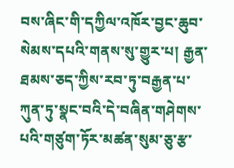བས་ཞིང་གི་དཀྱིལ་འཁོར་བྱང་ཆུབ་སེམས་དཔའི་གནས་སུ་གྱུར་པ། རྒྱན་ཐམས་ཅད་ཀྱིས་རབ་ཏུ་བརྒྱན་པ་ཀུན་ཏུ་སྣང་བའི་དེ་བཞིན་གཤེགས་པའི་གཙུག་ཏོར་མཚན་སུམ་ཅུ་རྩ་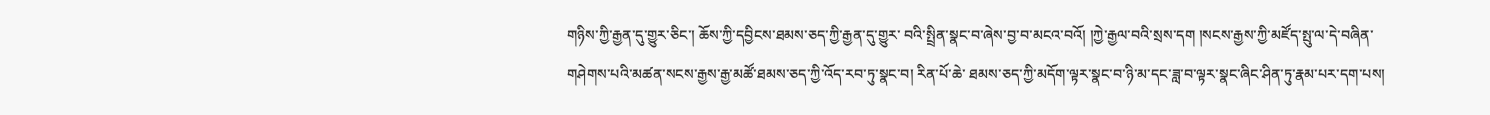གཉིས་ཀྱི་རྒྱན་དུ་གྱུར་ཅིང་། ཆོས་ཀྱི་དབྱིངས་ཐམས་ཅད་ཀྱི་རྒྱན་དུ་གྱུར་ བའི་སྤྲིན་སྣང་བ་ཞེས་བྱ་བ་མངའ་བའོ། །ཀྱེ་རྒྱལ་བའི་སྲས་དག །སངས་རྒྱས་ཀྱི་མཛོད་སྤུ་ལ་དེ་བཞིན་གཤེགས་པའི་མཚན་སངས་རྒྱས་རྒྱ་མཚོ་ཐམས་ཅད་ཀྱི་འོད་རབ་ཏུ་སྣང་བ། རིན་པོ་ཆེ་ ཐམས་ཅད་ཀྱི་མདོག་ལྟར་སྣང་བ་ཉི་མ་དང་ཟླ་བ་ལྟར་སྣང་ཞིང་ཤིན་ཏུ་རྣམ་པར་དག་པས།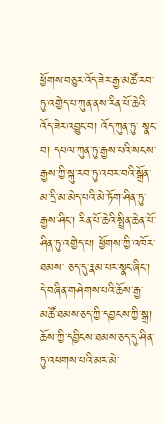ཕྱོགས་བཅུར་འོད་ཟེར་རྒྱ་མཚོ་རབ་ཏུ་འགྱེད་པ་ཀུན་ནས་རིན་པོ་ཆེའི་འོད་ཟེར་འབྱུང་བ། འོད་ཀུན་ཏུ་ སྣང་བ། དཔལ་ཀུན་ཏུ་རྒྱས་པའི་སངས་རྒྱས་ཀྱི་སྐུ་རབ་ཏུ་འབར་བའི་སྒྲོན་མ་དྲི་མ་མེད་པའི་མེ་ཏོག་ཤིན་ཏུ་རྒྱས་ཤིང་། རིན་པོ་ཆེའི་སྤྲིན་ཆེན་པོ་ཤིན་ཏུ་འགྱེད་པ། ཕྱོགས་ཀྱི་འཁོར་ཐམས་ ཅད་དུ་རྣམ་པར་སྣང་ཞིང་། དེ་བཞིན་གཤེགས་པའི་ཆོས་རྒྱ་མཚོ་ཐམས་ཅད་ཀྱི་དབྱངས་ཀྱི་སྒྲ། ཆོས་ཀྱི་དབྱིངས་ཐམས་ཅད་དུ་ཤིན་ཏུ་འཕགས་པའི་མར་མེ་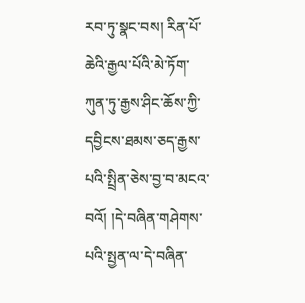རབ་ཏུ་སྣང་བས། རིན་པོ་ ཆེའི་རྒྱལ་པོའི་མེ་ཏོག་ཀུན་ཏུ་རྒྱས་ཤིང་ཆོས་ཀྱི་དབྱིངས་ཐམས་ཅད་རྒྱས་པའི་སྤྲིན་ཅེས་བྱ་བ་མངའ་བའོ། །དེ་བཞིན་གཤེགས་པའི་སྤྱན་ལ་དེ་བཞིན་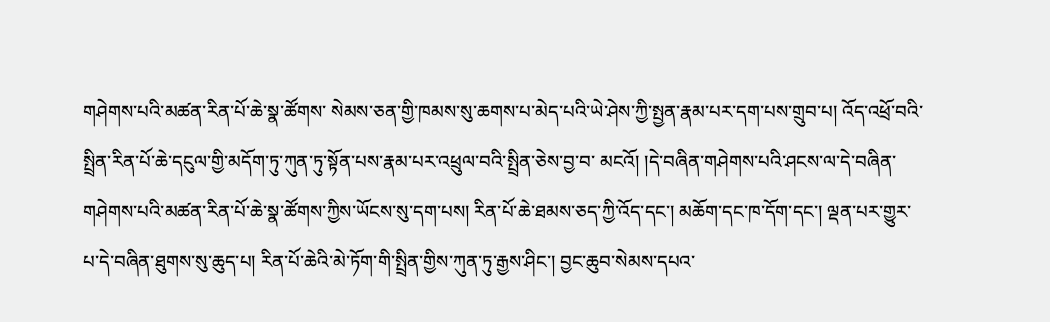གཤེགས་པའི་མཚན་རིན་པོ་ཆེ་སྣ་ཚོགས་ སེམས་ཅན་གྱི་ཁམས་སུ་ཆགས་པ་མེད་པའི་ཡེ་ཤེས་ཀྱི་སྤྱན་རྣམ་པར་དག་པས་གྲུབ་པ། འོད་འཕྲོ་བའི་སྤྲིན་རིན་པོ་ཆེ་དངུལ་གྱི་མདོག་ཏུ་ཀུན་ཏུ་སྟོན་པས་རྣམ་པར་འཕྲུལ་བའི་སྤྲིན་ཅེས་བྱ་བ་ མངའོ། །དེ་བཞིན་གཤེགས་པའི་ཤངས་ལ་དེ་བཞིན་གཤེགས་པའི་མཚན་རིན་པོ་ཆེ་སྣ་ཚོགས་ཀྱིས་ཡོངས་སུ་དག་པས། རིན་པོ་ཆེ་ཐམས་ཅད་ཀྱི་འོད་དང་། མཆོག་དང་ཁ་དོག་དང་། ལྡན་པར་གྱུར་པ་དེ་བཞིན་ཐུགས་སུ་ཆུད་པ། རིན་པོ་ཆེའི་མེ་ཏོག་གི་སྤྲིན་གྱིས་ཀུན་ཏུ་རྒྱས་ཤིང་། བྱང་ཆུབ་སེམས་དཔའ་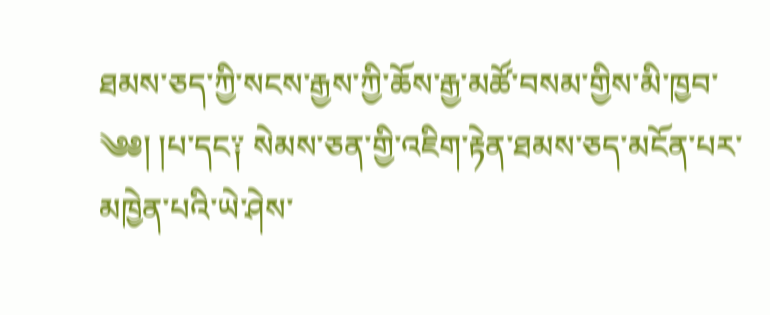ཐམས་ཅད་ཀྱི་སངས་རྒྱས་ཀྱི་ཆོས་རྒྱ་མཚོ་བསམ་གྱིས་མི་ཁྱབ་ ༄༅། །པ་དང༑ སེམས་ཅན་གྱི་འཇིག་རྟེན་ཐམས་ཅད་མངོན་པར་མཁྱེན་པའི་ཡེ་ཤེས་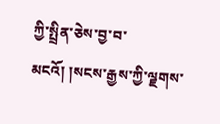ཀྱི་སྤྲིན་ཅེས་བྱ་བ་མངའོ། །སངས་རྒྱས་ཀྱི་ལྗགས་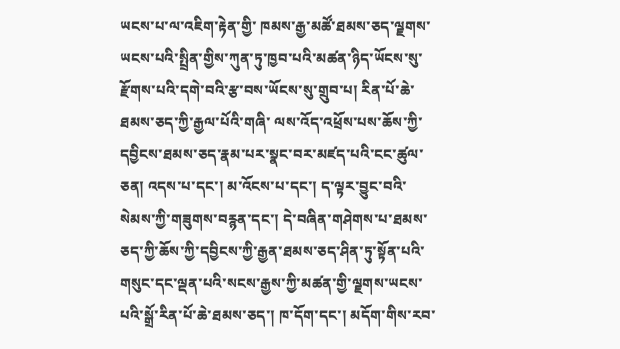ཡངས་པ་ལ་འཇིག་རྟེན་གྱི་ ཁམས་རྒྱ་མཚོ་ཐམས་ཅད་ལྗགས་ཡངས་པའི་སྤྲིན་གྱིས་ཀུན་ཏུ་ཁྱབ་པའི་མཚན་ཉིད་ཡོངས་སུ་རྫོགས་པའི་དགེ་བའི་རྩ་བས་ཡོངས་སུ་གྲུབ་པ། རིན་པོ་ཆེ་ཐམས་ཅད་ཀྱི་རྒྱལ་པོའི་གཞི་ ལས་འོད་འཕྲོས་པས་ཆོས་ཀྱི་དབྱིངས་ཐམས་ཅད་རྣམ་པར་སྣང་བར་མཛད་པའི་ངང་ཚུལ་ཅན། འདས་པ་དང་། མ་འོངས་པ་དང་། ད་ལྟར་བྱུང་བའི་སེམས་ཀྱི་གཟུགས་བརྙན་དང་། དེ་བཞིན་གཤེགས་པ་ཐམས་ཅད་ཀྱི་ཆོས་ཀྱི་དབྱིངས་ཀྱི་རྒྱན་ཐམས་ཅད་ཤིན་ཏུ་སྟོན་པའི་གསུང་དང་ལྡན་པའི་སངས་རྒྱས་ཀྱི་མཚན་གྱི་ལྗགས་ཡངས་པའི་སྒྲོ་རིན་པོ་ཆེ་ཐམས་ཅད་། ཁ་དོག་དང་། མདོག་གིས་རབ་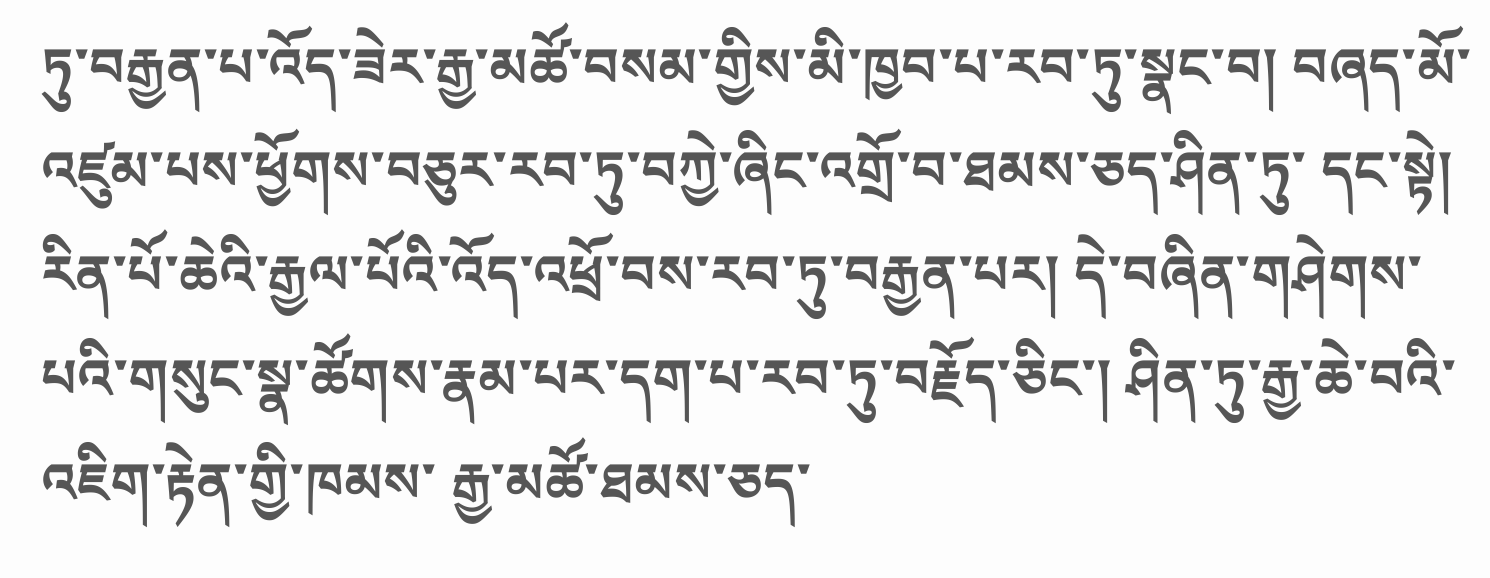ཏུ་བརྒྱན་པ་འོད་ཟེར་རྒྱ་མཚོ་བསམ་གྱིས་མི་ཁྱབ་པ་རབ་ཏུ་སྣང་བ། བཞད་མོ་འཛུམ་པས་ཕྱོགས་བཅུར་རབ་ཏུ་བཀྱེ་ཞིང་འགྲོ་བ་ཐམས་ཅད་ཤིན་ཏུ་ དང་སྟེ། རིན་པོ་ཆེའི་རྒྱལ་པོའི་འོད་འཕྲོ་བས་རབ་ཏུ་བརྒྱན་པར། དེ་བཞིན་གཤེགས་པའི་གསུང་སྣ་ཚོགས་རྣམ་པར་དག་པ་རབ་ཏུ་བརྗོད་ཅིང་། ཤིན་ཏུ་རྒྱ་ཆེ་བའི་འཇིག་རྟེན་གྱི་ཁམས་ རྒྱ་མཚོ་ཐམས་ཅད་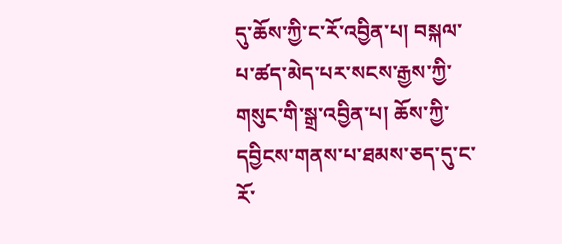དུ་ཆོས་ཀྱི་ང་རོ་འབྱིན་པ། བསྐལ་པ་ཚད་མེད་པར་སངས་རྒྱས་ཀྱི་གསུང་གི་སྒྲ་འབྱིན་པ། ཆོས་ཀྱི་དབྱིངས་གནས་པ་ཐམས་ཅད་དུ་ང་རོ་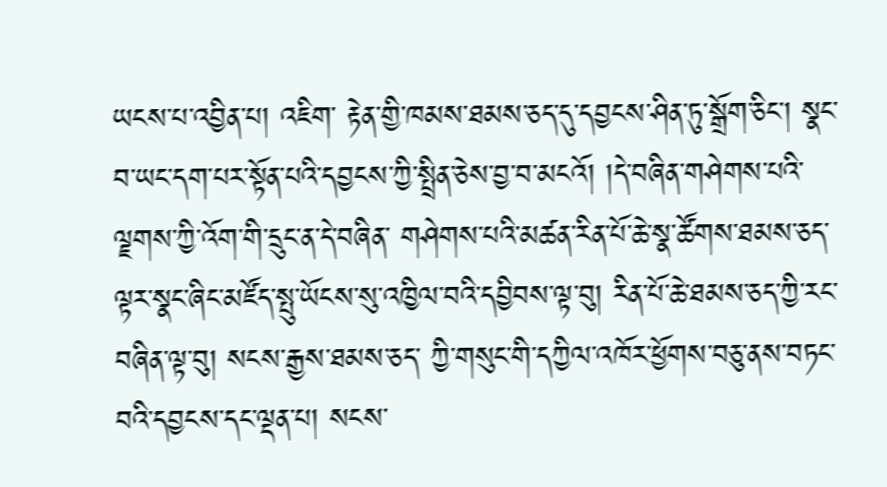ཡངས་པ་འབྱིན་པ། འཇིག་ རྟེན་གྱི་ཁམས་ཐམས་ཅད་དུ་དབྱངས་ཤིན་ཏུ་སྒྲོག་ཅིང་། སྣང་བ་ཡང་དག་པར་སྟོན་པའི་དབྱངས་ཀྱི་སྤྲིན་ཅེས་བྱ་བ་མངའོ། །དེ་བཞིན་གཤེགས་པའི་ལྗགས་ཀྱི་འོག་གི་དྲུང་ན་དེ་བཞིན་ གཤེགས་པའི་མཚན་རིན་པོ་ཆེ་སྣ་ཚོགས་ཐམས་ཅད་ལྟར་སྣང་ཞིང་མཛོད་སྤུ་ཡོངས་སུ་འཁྱིལ་བའི་དབྱིབས་ལྟ་བུ། རིན་པོ་ཆེ་ཐམས་ཅད་ཀྱི་རང་བཞིན་ལྟ་བུ། སངས་རྒྱས་ཐམས་ཅད་ ཀྱི་གསུང་གི་དཀྱིལ་འཁོར་ཕྱོགས་བཅུ་ནས་བཏང་བའི་དབྱངས་དང་ལྡན་པ། སངས་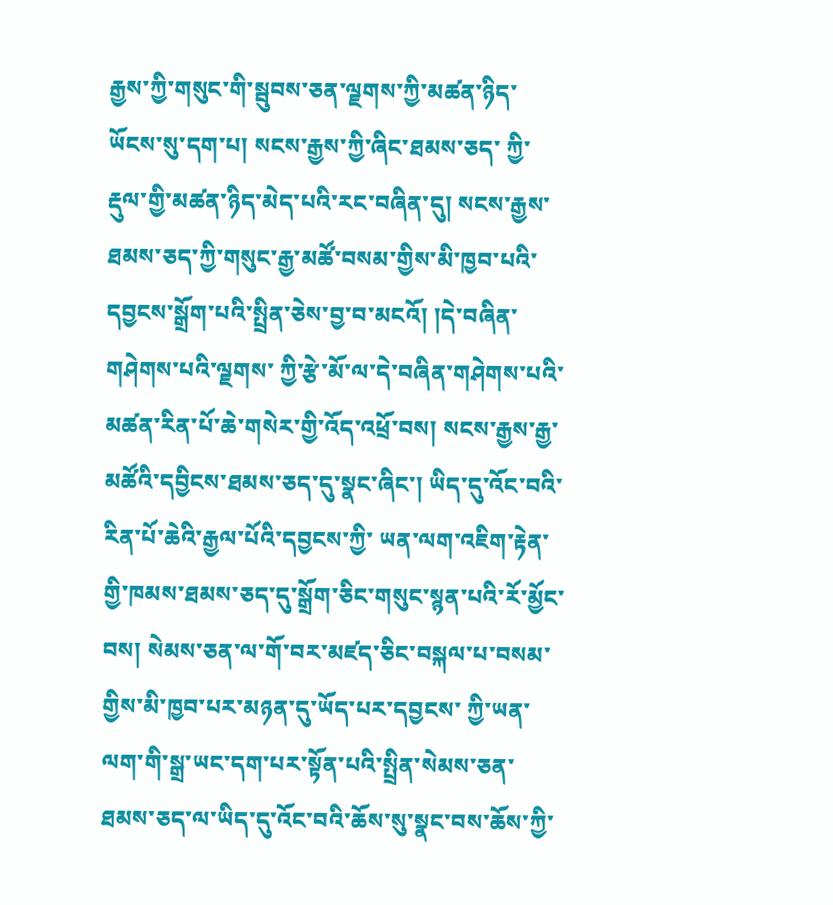རྒྱས་ཀྱི་གསུང་གི་སྦུབས་ཅན་ལྗགས་ཀྱི་མཚན་ཉིད་ཡོངས་སུ་དག་པ། སངས་རྒྱས་ཀྱི་ཞིང་ཐམས་ཅད་ ཀྱི་རྡུལ་གྱི་མཚན་ཉིད་མེད་པའི་རང་བཞིན་དུ། སངས་རྒྱས་ཐམས་ཅད་ཀྱི་གསུང་རྒྱ་མཚོ་བསམ་གྱིས་མི་ཁྱབ་པའི་དབྱངས་སྒྲོག་པའི་སྤྲིན་ཅེས་བྱ་བ་མངའོ། །དེ་བཞིན་གཤེགས་པའི་ལྗགས་ ཀྱི་རྩེ་མོ་ལ་དེ་བཞིན་གཤེགས་པའི་མཚན་རིན་པོ་ཆེ་གསེར་གྱི་འོད་འཕྲོ་བས། སངས་རྒྱས་རྒྱ་མཚོའི་དབྱིངས་ཐམས་ཅད་དུ་སྣང་ཞིང་། ཡིད་དུ་འོང་བའི་རིན་པོ་ཆེའི་རྒྱལ་པོའི་དབྱངས་ཀྱི་ ཡན་ལག་འཇིག་རྟེན་གྱི་ཁམས་ཐམས་ཅད་དུ་སྒྲོག་ཅིང་གསུང་སྙན་པའི་རོ་མྱོང་བས། སེམས་ཅན་ལ་གོ་བར་མཛད་ཅིང་བསྐལ་པ་བསམ་གྱིས་མི་ཁྱབ་པར་མཉན་དུ་ཡོད་པར་དབྱངས་ ཀྱི་ཡན་ལག་གི་སྒྲ་ཡང་དག་པར་སྟོན་པའི་སྤྲིན་སེམས་ཅན་ཐམས་ཅད་ལ་ཡིད་དུ་འོང་བའི་ཆོས་སུ་སྣང་བས་ཆོས་ཀྱི་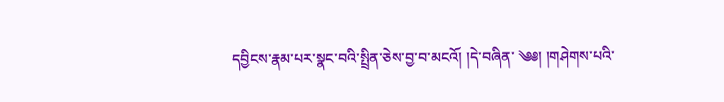དབྱིངས་རྣམ་པར་སྣང་བའི་སྤྲིན་ཅེས་བྱ་བ་མངའོ། །དེ་བཞིན་ ༄༅། །གཤེགས་པའི་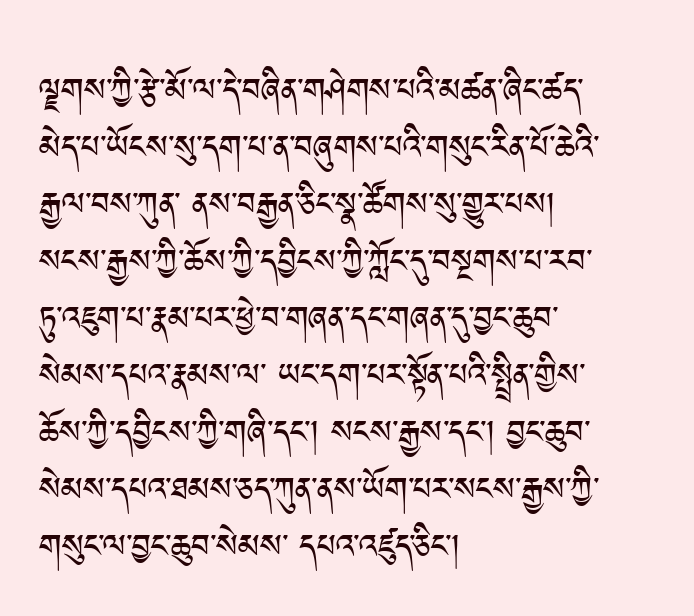ལྗགས་ཀྱི་རྩེ་མོ་ལ་དེ་བཞིན་གཤེགས་པའི་མཚན་ཞིང་ཚད་མེད་པ་ཡོངས་སུ་དག་པ་ན་བཞུགས་པའི་གསུང་རིན་པོ་ཆེའི་རྒྱལ་བས་ཀུན་ ནས་བརྒྱན་ཅིང་སྣ་ཚོགས་སུ་གྱུར་པས། སངས་རྒྱས་ཀྱི་ཆོས་ཀྱི་དབྱིངས་ཀྱི་ཀློང་དུ་བསྔགས་པ་རབ་ཏུ་འཇུག་པ་རྣམ་པར་ཕྱེ་བ་གཞན་དང་གཞན་དུ་བྱང་ཆུབ་སེམས་དཔའ་རྣམས་ལ་ ཡང་དག་པར་སྟོན་པའི་སྤྲིན་གྱིས་ཆོས་ཀྱི་དབྱིངས་ཀྱི་གཞི་དང་། སངས་རྒྱས་དང་། བྱང་ཆུབ་སེམས་དཔའ་ཐམས་ཅད་ཀུན་ནས་ཡོག་པར་སངས་རྒྱས་ཀྱི་གསུང་ལ་བྱང་ཆུབ་སེམས་ དཔའ་འཛུད་ཅིང་།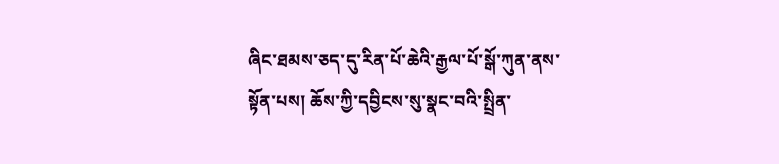ཞིང་ཐམས་ཅད་དུ་རིན་པོ་ཆེའི་རྒྱལ་པོ་སྒོ་ཀུན་ནས་སྟོན་པས། ཆོས་ཀྱི་དབྱིངས་སུ་སྣང་བའི་སྤྲིན་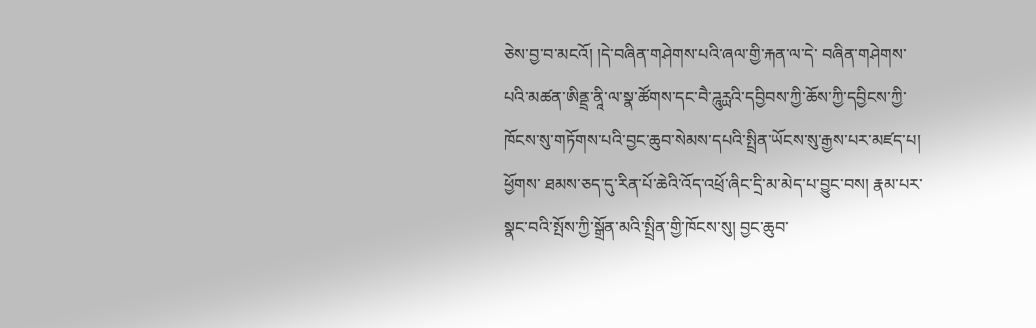ཅེས་བྱ་བ་མངའོ། །དེ་བཞིན་གཤེགས་པའི་ཞལ་གྱི་རྐན་ལ་དེ་ བཞིན་གཤེགས་པའི་མཚན་ཨིནྡྲ་ནཱི་ལ་སྣ་ཚོགས་དང་བཻ་ཌཱུཪྻའི་དབྱིབས་ཀྱི་ཆོས་ཀྱི་དབྱིངས་ཀྱི་ཁོངས་སུ་གཏོགས་པའི་བྱང་ཆུབ་སེམས་དཔའི་སྤྲིན་ཡོངས་སུ་རྒྱས་པར་མཛད་པ། ཕྱོགས་ ཐམས་ཅད་དུ་རིན་པོ་ཆེའི་འོད་འཕྲོ་ཞིང་དྲི་མ་མེད་པ་བྱུང་བས། རྣམ་པར་སྣང་བའི་སྤོས་ཀྱི་སྒྲོན་མའི་སྤྲིན་གྱི་ཁོངས་སུ། བྱང་ཆུབ་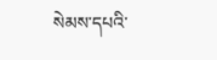སེམས་དཔའི་